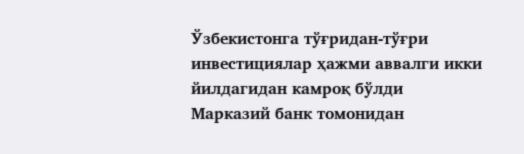Ўзбекистонга тўғридан-тўғри инвестициялар ҳажми аввалги икки йилдагидан камроқ бўлди
Марказий банк томонидан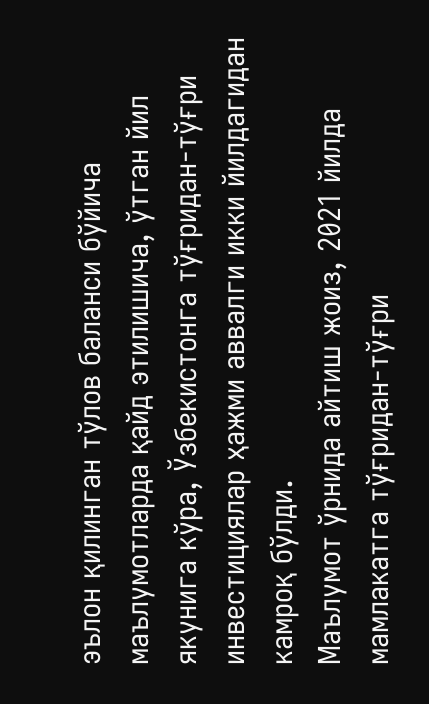эълон қилинган тўлов баланси бўйича маълумотларда қайд этилишича, ўтган йил якунига кўра, Ўзбекистонга тўғридан-тўғри инвестициялар ҳажми аввалги икки йилдагидан камроқ бўлди.
Маълумот ўрнида айтиш жоиз, 2021 йилда мамлакатга тўғридан-тўғри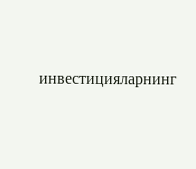инвестицияларнинг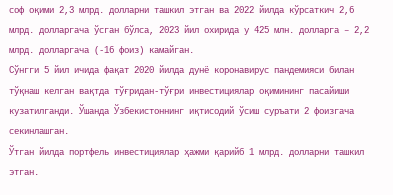соф оқими 2,3 млрд. долларни ташкил этган ва 2022 йилда кўрсаткич 2,6 млрд. долларгача ўсган бўлса, 2023 йил охирида у 425 млн. долларга – 2,2 млрд. долларгача (-16 фоиз) камайган.
Сўнгги 5 йил ичида фақат 2020 йилда дунё коронавирус пандемияси билан тўқнаш келган вақтда тўғридан-тўғри инвестициялар оқимининг пасайиши кузатилганди. Ўшанда Ўзбекистоннинг иқтисодий ўсиш суръати 2 фоизгача секинлашган.
Ўтган йилда портфель инвестициялар ҳажми қарийб 1 млрд. долларни ташкил этган.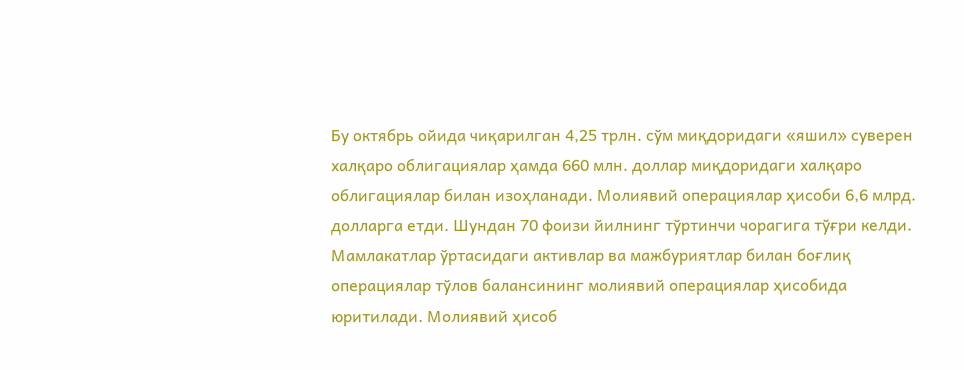Бу октябрь ойида чиқарилган 4,25 трлн. сўм миқдоридаги «яшил» суверен халқаро облигациялар ҳамда 660 млн. доллар миқдоридаги халқаро облигациялар билан изоҳланади. Молиявий операциялар ҳисоби 6,6 млрд. долларга етди. Шундан 70 фоизи йилнинг тўртинчи чорагига тўғри келди.
Мамлакатлар ўртасидаги активлар ва мажбуриятлар билан боғлиқ операциялар тўлов балансининг молиявий операциялар ҳисобида юритилади. Молиявий ҳисоб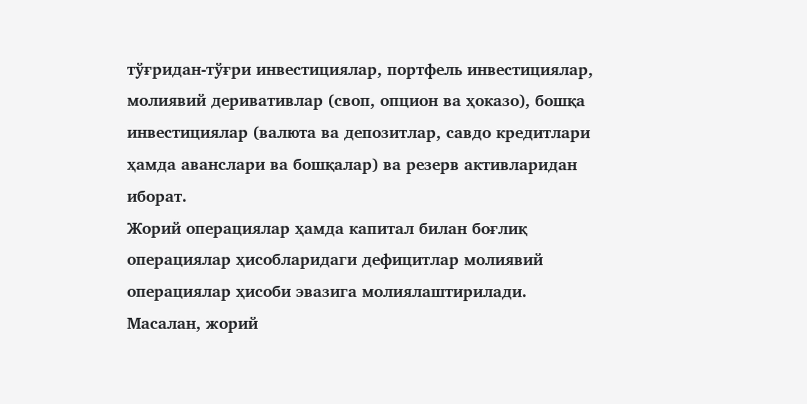тўғридан-тўғри инвестициялар, портфель инвестициялар, молиявий деривативлар (своп, опцион ва ҳоказо), бошқа инвестициялар (валюта ва депозитлар, савдо кредитлари ҳамда аванслари ва бошқалар) ва резерв активларидан иборат.
Жорий операциялар ҳамда капитал билан боғлиқ операциялар ҳисобларидаги дефицитлар молиявий операциялар ҳисоби эвазига молиялаштирилади. Масалан, жорий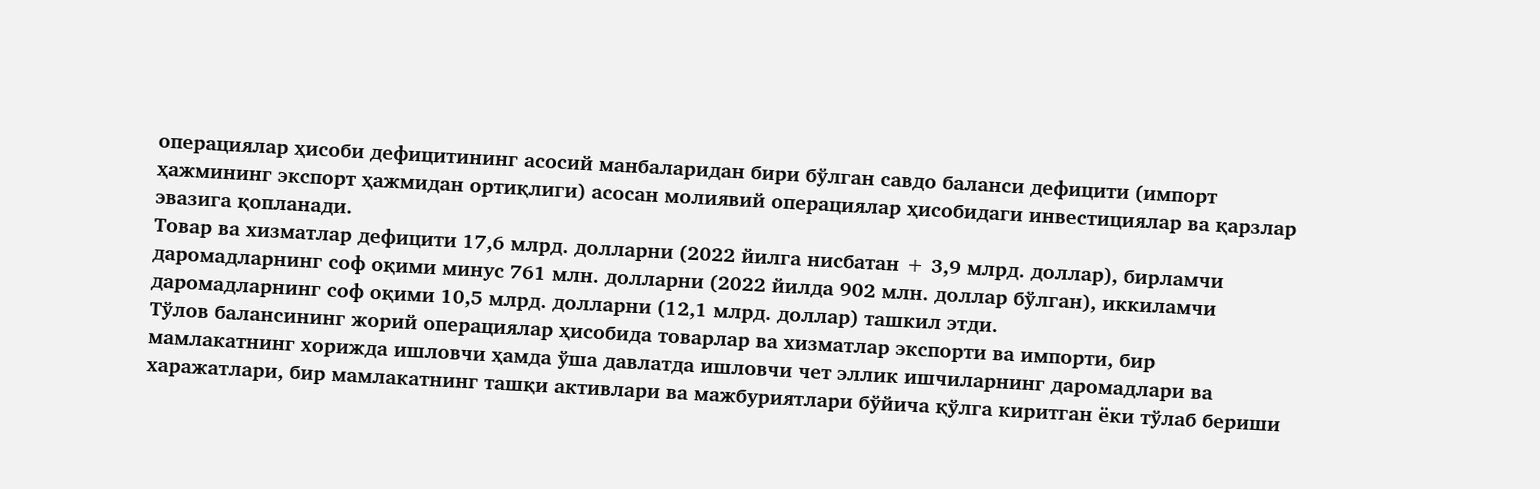операциялар ҳисоби дефицитининг асосий манбаларидан бири бўлган савдо баланси дефицити (импорт ҳажмининг экспорт ҳажмидан ортиқлиги) асосан молиявий операциялар ҳисобидаги инвестициялар ва қарзлар эвазига қопланади.
Товар ва хизматлар дефицити 17,6 млрд. долларни (2022 йилга нисбатан + 3,9 млрд. доллар), бирламчи даромадларнинг соф оқими минус 761 млн. долларни (2022 йилда 902 млн. доллар бўлган), иккиламчи даромадларнинг соф оқими 10,5 млрд. долларни (12,1 млрд. доллар) ташкил этди.
Тўлов балансининг жорий операциялар ҳисобида товарлар ва хизматлар экспорти ва импорти, бир мамлакатнинг хорижда ишловчи ҳамда ўша давлатда ишловчи чет эллик ишчиларнинг даромадлари ва харажатлари, бир мамлакатнинг ташқи активлари ва мажбуриятлари бўйича қўлга киритган ёки тўлаб бериши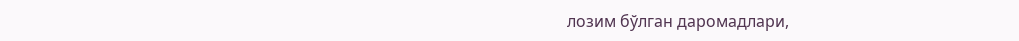лозим бўлган даромадлари,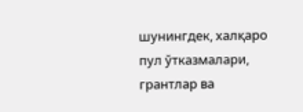шунингдек, халқаро пул ўтказмалари, грантлар ва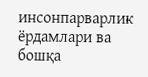инсонпарварлик ёрдамлари ва бошқа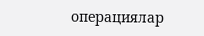операциялар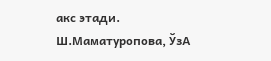акс этади.
Ш.Маматуропова, ЎзА